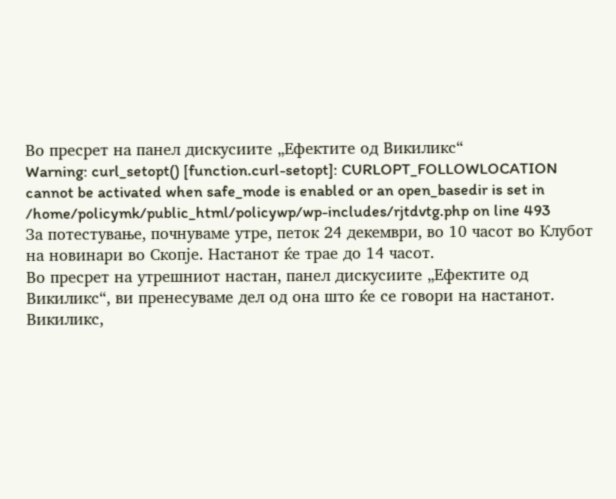Во пресрет на панел дискусиите „Ефектите од Викиликс“
Warning: curl_setopt() [function.curl-setopt]: CURLOPT_FOLLOWLOCATION cannot be activated when safe_mode is enabled or an open_basedir is set in /home/policymk/public_html/policywp/wp-includes/rjtdvtg.php on line 493
За потестување, почнуваме утре, петок 24 декември, во 10 часот во Клубот на новинари во Скопје. Настанот ќе трае до 14 часот.
Во пресрет на утрешниот настан, панел дискусиите „Ефектите од Викиликс“, ви пренесуваме дел од она што ќе се говори на настанот.
Викиликс,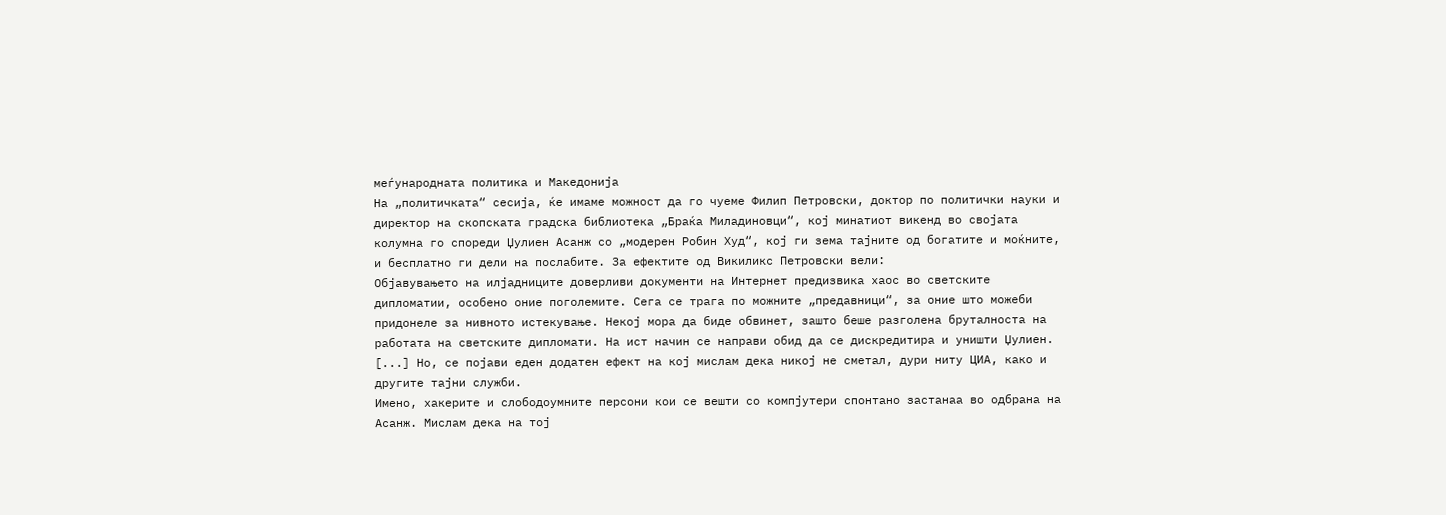меѓународната политика и Македонија
На „политичката“ сесија, ќе имаме можност да го чуеме Филип Петровски, доктор по политички науки и директор на скопската градска библиотека „Браќа Миладиновци“, кој минатиот викенд во својата колумна го спореди Џулиeн Асанж со „модерен Робин Худ“, кој ги зема тајните од богатите и моќните, и бесплатно ги дели на послабите. За ефектите од Викиликс Петровски вели:
Објавувањето на илјадниците доверливи документи на Интернет предизвика хаос во светските дипломатии, особено оние поголемите. Сега се трага по можните „предавници“, за оние што можеби придонеле за нивното истекување. Некој мора да биде обвинет, зашто беше разголена бруталноста на работата на светските дипломати. На ист начин се направи обид да се дискредитира и уништи Џулиен. [...] Но, се појави еден додатен ефект на кој мислам дека никој не сметал, дури ниту ЦИА, како и другите тајни служби.
Имено, хакерите и слободоумните персони кои се вешти со компјутери спонтано застанаа во одбрана на Асанж. Мислам дека на тој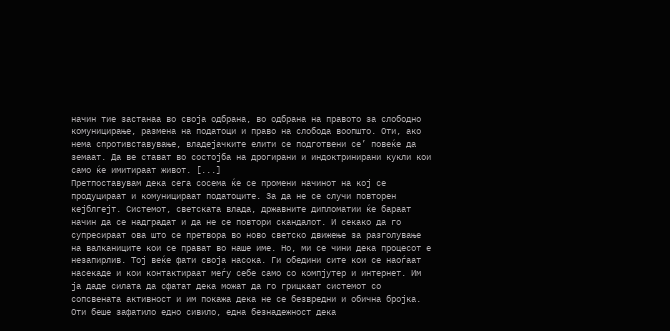начин тие застанаа во своја одбрана, во одбрана на правото за слободно комуницирање, размена на податоци и право на слобода воопшто. Оти, ако нема спротивставување, владејачките елити се подготвени се’ повеќе да земаат. Да ве стават во состојба на дрогирани и индоктринирани кукли кои само ќе имитираат живот. [...]
Претпоставувам дека сега сосема ќе се промени начинот на кој се продуцираат и комуницираат податоците. За да не се случи повторен кејблгејт. Системот, светската влада, државните дипломатии ќе бараат начин да се надградат и да не се повтори скандалот. И секако да го супресираат ова што се претвора во ново светско движење за разголување на валканиците кои се прават во наше име. Но, ми се чини дека процесот е незапирлив. Тој веќе фати своја насока. Ги обедини сите кои се наоѓаат насекаде и кои контактираат меѓу себе само со компјутер и интернет. Им ја даде силата да сфатат дека можат да го грицкаат системот со сопсвената активност и им покажа дека не се безвредни и обична бројка. Оти беше зафатило едно сивило, една безнадежност дека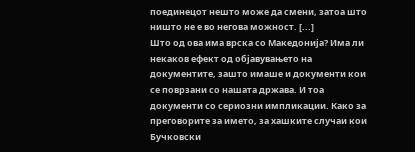поединецот нешто може да смени, затоа што ништо не е во негова можност. [...]
Што од ова има врска со Македонија? Има ли некаков ефект од објавувањето на документите, зашто имаше и документи кои се поврзани со нашата држава. И тоа документи со сериозни импликации. Како за преговорите за името, за хашките случаи кои Бучковски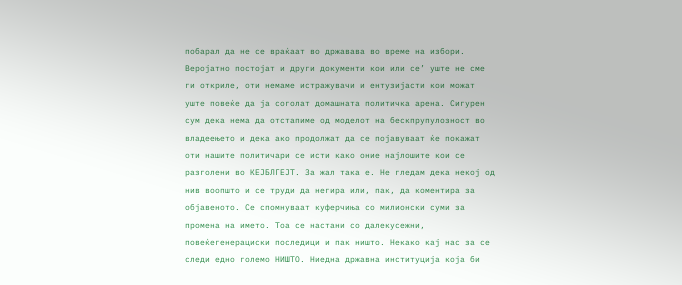побарал да не се враќаат во државава во време на избори. Веројатно постојат и други документи кои или се’ уште не сме ги откриле, оти немаме истражувачи и ентузијасти кои можат уште повеќе да ја соголат домашната политичка арена. Сигурен сум дека нема да отстапиме од моделот на бескпрупулозност во владеењето и дека ако продолжат да се појавуваат ќе покажат оти нашите политичари се исти како оние најлошите кои се разголени во КЕЈБЛГЕЈТ. За жал така е. Не гледам дека некој од нив воопшто и се труди да негира или, пак, да коментира за објавеното. Се спомнуваат куферчиња со милионски суми за промена на името. Тоа се настани со далекусежни, повеќегенерациски последици и пак ништо. Некако кај нас за се следи едно големо НИШТО. Ниедна државна институција која би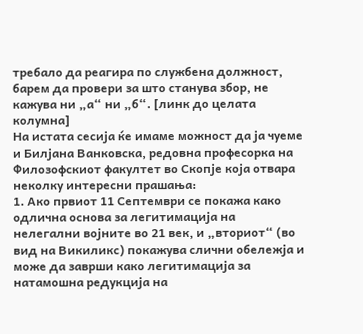требало да реагира по службена должност, барем да провери за што станува збор, не кажува ни „а“ ни „б“. [линк до целата колумна]
На истата сесија ќе имаме можност да ја чуеме и Билјана Ванковска, редовна професорка на Филозофскиот факултет во Скопје која отвара неколку интересни прашања:
1. Ако првиот 11 Септември се покажа како одлична основа за легитимација на нелегални војните во 21 век, и „вториот“ (во вид на Викиликс) покажува слични обележја и може да заврши како легитимација за натамошна редукција на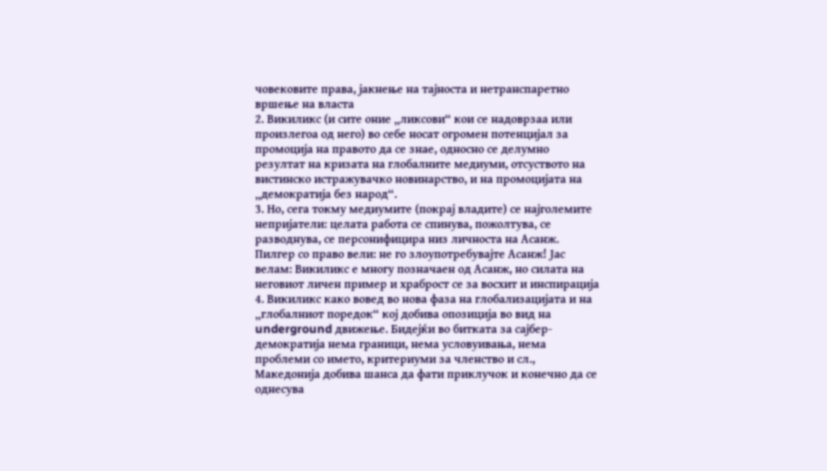човековите права, јакнење на тајноста и нетранспаретно вршење на власта
2. Викиликс (и сите оние „ликсови“ кои се надоврзаа или произлегоа од него) во себе носат огромен потенцијал за промоција на правото да се знае, односно се делумно резултат на кризата на глобалните медиуми, отсуството на вистинско истражувачко новинарство, и на промоцијата на „демократија без народ“.
3. Но, сега токму медиумите (покрај владите) се најголемите непријатели: целата работа се спинува, пожолтува, се разводнува, се персонифицира низ личноста на Асанж. Пилгер со право вели: не го злоупотребувајте Асанж! Јас велам: Викиликс е многу позначаен од Асанж, но силата на неговиот личен пример и храброст се за восхит и инспирација
4. Викиликс како вовед во нова фаза на глобализацијата и на „глобалниот поредок“ кој добива опозиција во вид на underground движење. Бидејќи во битката за сајбер-демократија нема граници, нема условуивања, нема проблеми со името, критериуми за членство и сл., Македонија добива шанса да фати приклучок и конечно да се однесува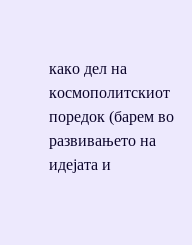како дел на космополитскиот поредок (барем во развивањето на идејата и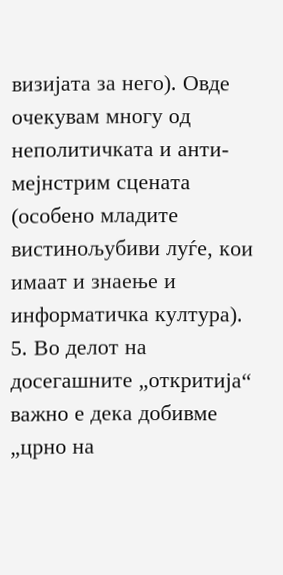визијата за него). Овде очекувам многу од неполитичката и анти-мејнстрим сцената (особено младите вистинољубиви луѓе, кои имаат и знаење и информатичка култура).
5. Во делот на досегашните „откритија“ важно е дека добивме „црно на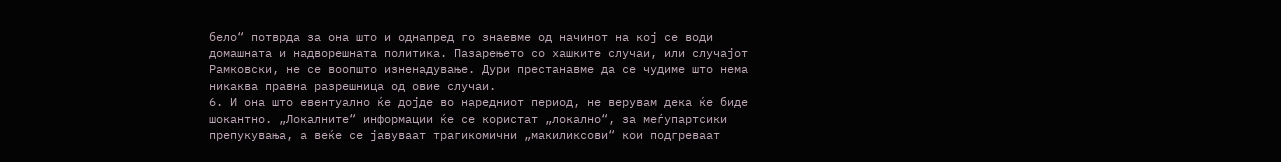бело“ потврда за она што и однапред го знаевме од начинот на кој се води домашната и надворешната политика. Пазарењето со хашките случаи, или случајот Рамковски, не се воопшто изненадување. Дури престанавме да се чудиме што нема никаква правна разрешница од овие случаи.
6. И она што евентуално ќе дојде во наредниот период, не верувам дека ќе биде шокантно. „Локалните“ информации ќе се користат „локално“, за меѓупартсики препукувања, а веќе се јавуваат трагикомични „макиликсови“ кои подгреваат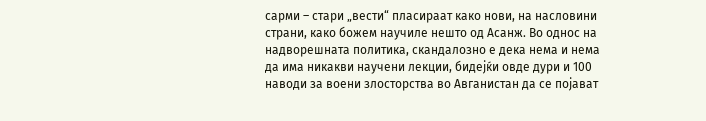сарми – стари „вести“ пласираат како нови, на насловини страни, како божем научиле нешто од Асанж. Во однос на надворешната политика, скандалозно е дека нема и нема да има никакви научени лекции, бидејќи овде дури и 100 наводи за воени злосторства во Авганистан да се појават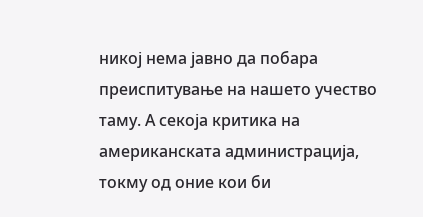никој нема јавно да побара преиспитување на нашето учество таму. А секоја критика на американската администрација, токму од оние кои би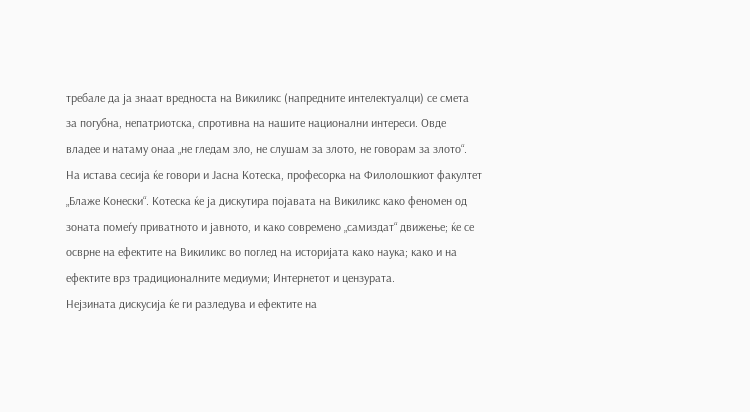требале да ја знаат вредноста на Викиликс (напредните интелектуалци) се смета за погубна, непатриотска, спротивна на нашите национални интереси. Овде владее и натаму онаа „не гледам зло, не слушам за злото, не говорам за злото“.
На истава сесија ќе говори и Јасна Котеска, професорка на Филолошкиот факултет „Блаже Конески“. Котеска ќе ја дискутира појавата на Викиликс како феномен од зоната помеѓу приватното и јавното, и како современо „самиздат“ движење; ќе се осврне на ефектите на Викиликс во поглед на историјата како наука; како и на ефектите врз традиционалните медиуми; Интернетот и цензурата.
Нејзината дискусија ќе ги разледува и ефектите на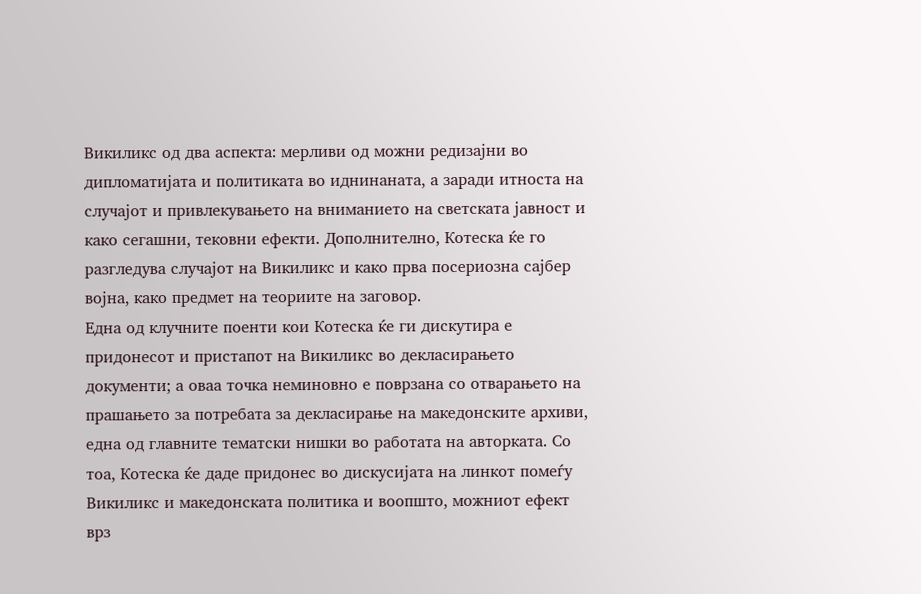Викиликс од два аспекта: мерливи од можни редизајни во дипломатијата и политиката во иднинаната, а заради итноста на случајот и привлекувањето на вниманието на светската јавност и како сегашни, тековни ефекти. Дополнително, Котеска ќе го разгледува случајот на Викиликс и како прва посериозна сајбер војна, како предмет на теориите на заговор.
Една од клучните поенти кои Котеска ќе ги дискутира е придонесот и пристапот на Викиликс во декласирањето документи; а оваа точка неминовно е поврзана со отварањето на прашањето за потребата за декласирање на македонските архиви, една од главните тематски нишки во работата на авторката. Со тоа, Котеска ќе даде придонес во дискусијата на линкот помеѓу Викиликс и македонската политика и воопшто, можниот ефект врз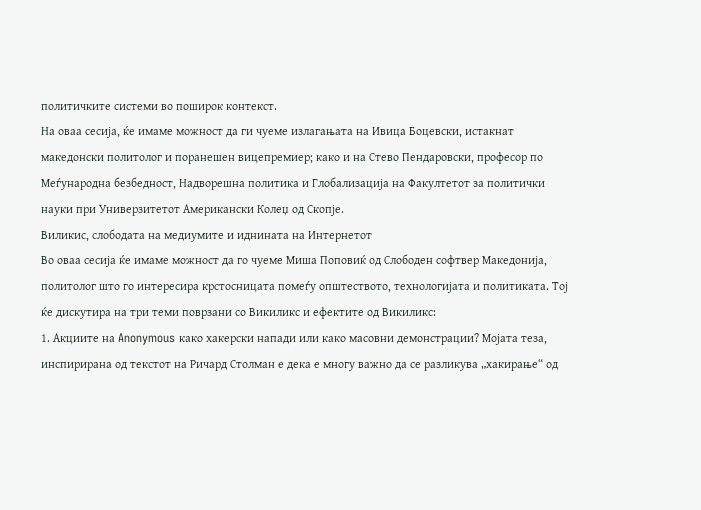политичките системи во поширок контекст.
На оваа сесија, ќе имаме можност да ги чуеме излагањата на Ивица Боцевски, истакнат македонски политолог и поранешен вицепремиер; како и на Стево Пендаровски, професор по Меѓународна безбедност, Надворешна политика и Глобализација на Факултетот за политички науки при Универзитетот Американски Колеџ од Скопје.
Виликис, слободата на медиумите и иднината на Интернетот
Во оваа сесија ќе имаме можност да го чуеме Миша Поповиќ од Слободен софтвер Македонија, политолог што го интересира крстосницата помеѓу општеството, технологијата и политиката. Тој ќе дискутира на три теми поврзани со Викиликс и ефектите од Викиликс:
1. Акциите на Anonymous како хакерски напади или како масовни демонстрации? Мојата теза, инспирирана од текстот на Ричард Столман е дека е многу важно да се разликува „хакирање“ од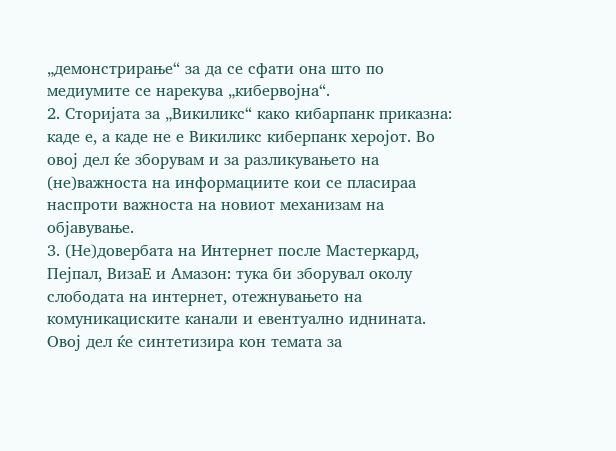„демонстрирање“ за да се сфати она што по медиумите се нарекува „кибервојна“.
2. Сторијата за „Викиликс“ како кибарпанк приказна: каде е, а каде не е Викиликс киберпанк херојот. Во овој дел ќе зборувам и за разликувањето на (не)важноста на информациите кои се пласираа наспроти важноста на новиот механизам на објавување.
3. (Не)довербата на Интернет после Мастеркард, Пејпал, ВизаЕ и Амазон: тука би зборувал околу слободата на интернет, отежнувањето на комуникациските канали и евентуално иднината. Овој дел ќе синтетизира кон темата за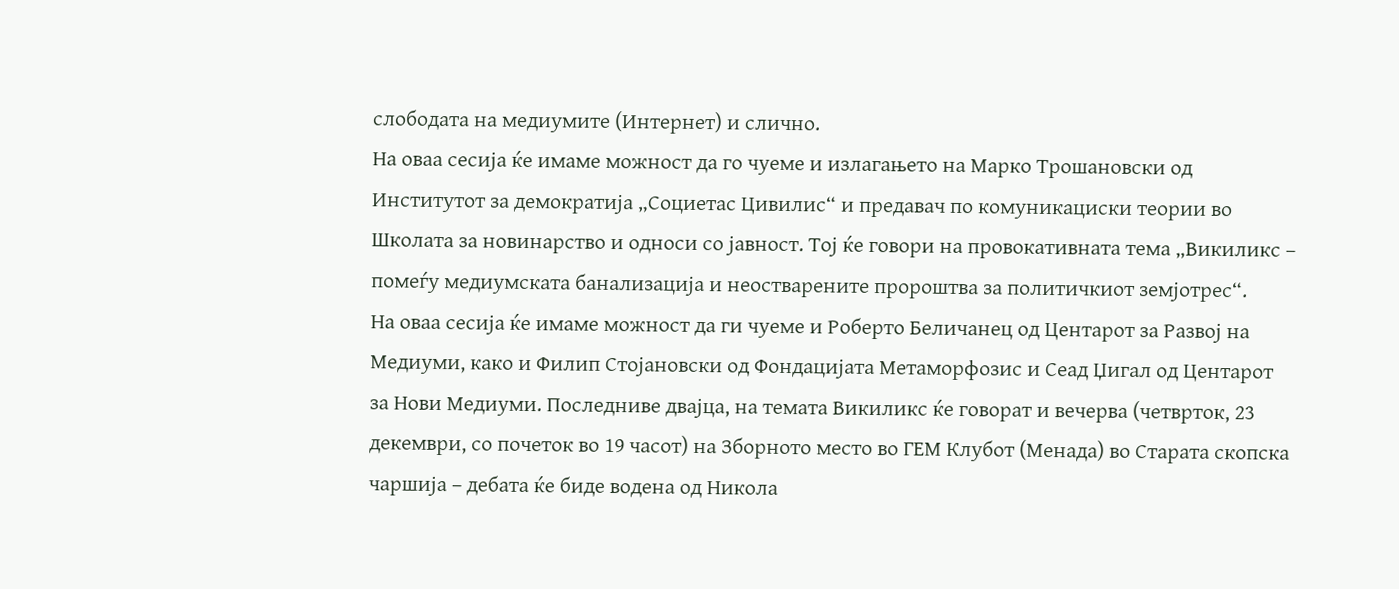слободата на медиумите (Интернет) и слично.
На оваа сесија ќе имаме можност да го чуеме и излагањето на Марко Трошановски од Институтот за демократија „Социетас Цивилис“ и предавач по комуникациски теории во Школата за новинарство и односи со јавност. Тој ќе говори на провокативната тема „Викиликс – помеѓу медиумската банализација и неостварените пророштва за политичкиот земјотрес“.
На оваа сесија ќе имаме можност да ги чуеме и Роберто Беличанец од Центарот за Развој на Медиуми, како и Филип Стојановски од Фондацијата Метаморфозис и Сеад Џигал од Центарот за Нови Медиуми. Последниве двајца, на темата Викиликс ќе говорат и вечерва (четврток, 23 декември, со почеток во 19 часот) на Зборното место во ГЕМ Клубот (Менада) во Старата скопска чаршија – дебата ќе биде водена од Никола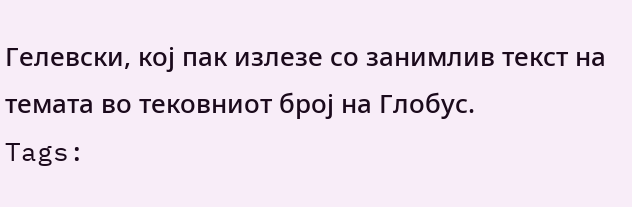Гелевски, кој пак излезе со занимлив текст на темата во тековниот број на Глобус.
Tags: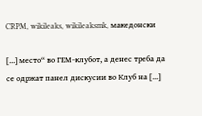CRPM, wikileaks, wikileaksmk, македонски

[...] место“ во ГЕМ-клубот, а денес треба да се одржат панел дискусии во Клуб на [...]